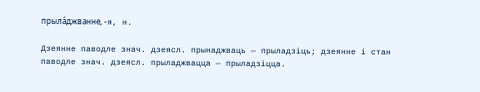прыла́джванне, ‑я, н.

Дзеянне паводле знач. дзеясл. прынаджваць — прыладзіць; дзеянне і стан паводле знач. дзеясл. прыладжвацца — прыладзіцца.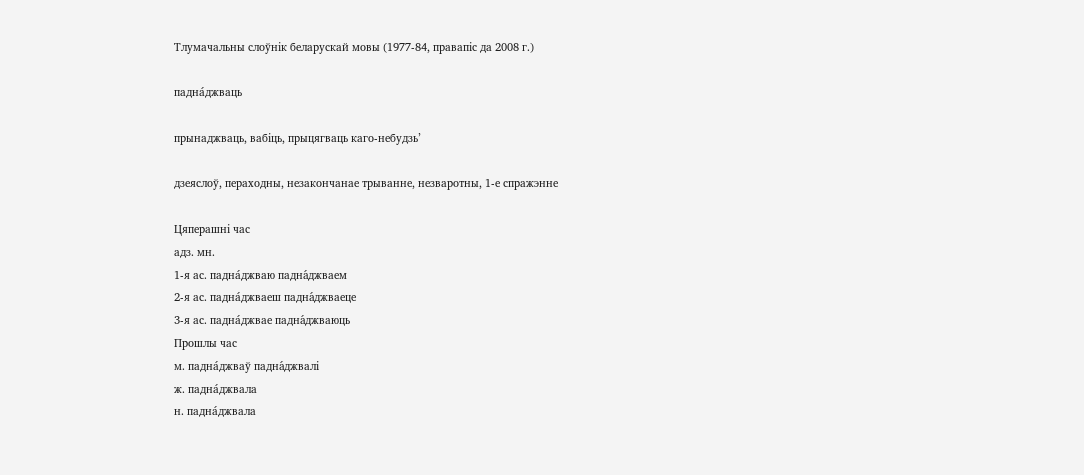Тлумачальны слоўнік беларускай мовы (1977-84, правапіс да 2008 г.)

падна́джваць

прынаджваць, вабіць, прыцягваць каго-небудзь’

дзеяслоў, пераходны, незакончанае трыванне, незваротны, 1-е спражэнне

Цяперашні час
адз. мн.
1-я ас. падна́джваю падна́джваем
2-я ас. падна́джваеш падна́джваеце
3-я ас. падна́джвае падна́джваюць
Прошлы час
м. падна́джваў падна́джвалі
ж. падна́джвала
н. падна́джвала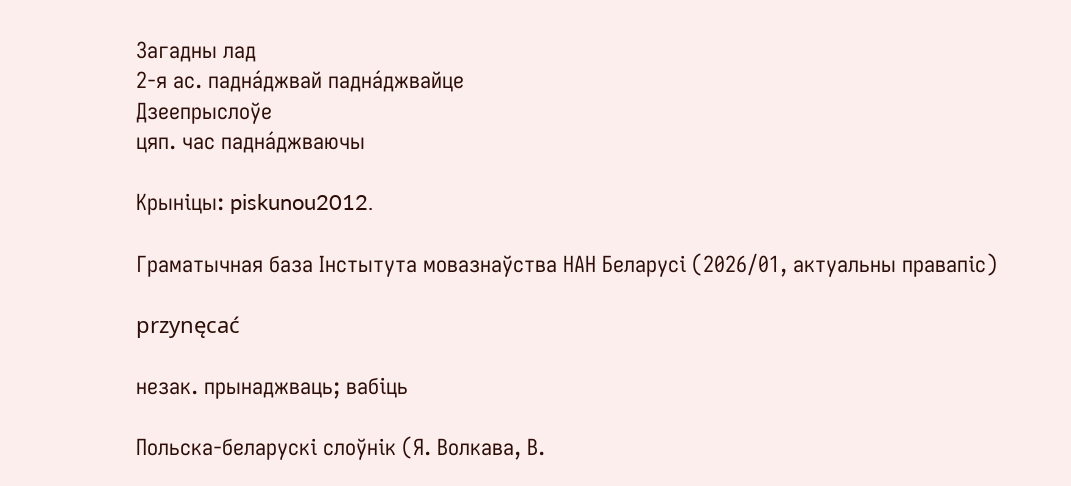Загадны лад
2-я ас. падна́джвай падна́джвайце
Дзеепрыслоўе
цяп. час падна́джваючы

Крыніцы: piskunou2012.

Граматычная база Інстытута мовазнаўства НАН Беларусі (2026/01, актуальны правапіс)

przynęcać

незак. прынаджваць; вабіць

Польска-беларускі слоўнік (Я. Волкава, В.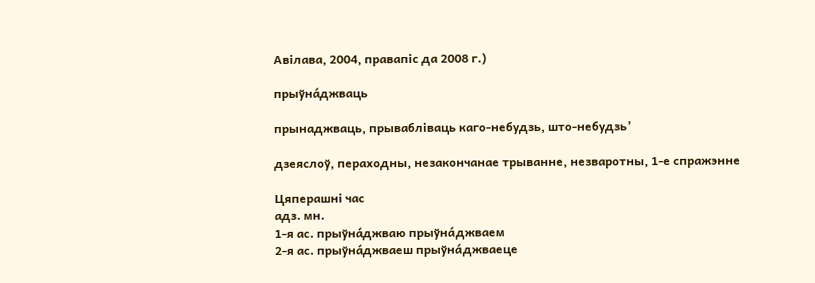Авілава, 2004, правапіс да 2008 г.)

прыўна́джваць

прынаджваць, прывабліваць каго-небудзь, што-небудзь’

дзеяслоў, пераходны, незакончанае трыванне, незваротны, 1-е спражэнне

Цяперашні час
адз. мн.
1-я ас. прыўна́джваю прыўна́джваем
2-я ас. прыўна́джваеш прыўна́джваеце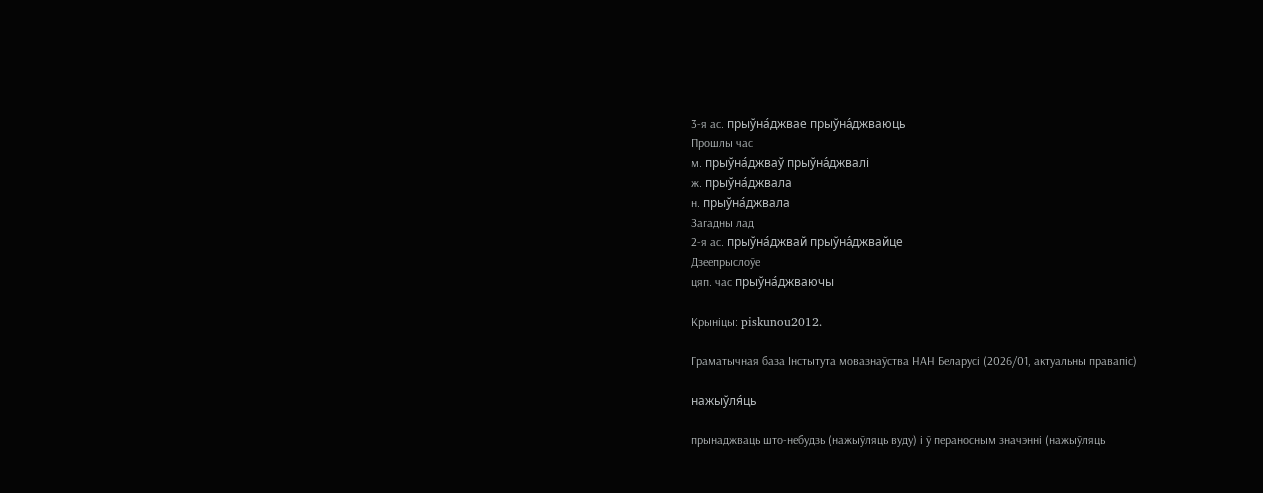3-я ас. прыўна́джвае прыўна́джваюць
Прошлы час
м. прыўна́джваў прыўна́джвалі
ж. прыўна́джвала
н. прыўна́джвала
Загадны лад
2-я ас. прыўна́джвай прыўна́джвайце
Дзеепрыслоўе
цяп. час прыўна́джваючы

Крыніцы: piskunou2012.

Граматычная база Інстытута мовазнаўства НАН Беларусі (2026/01, актуальны правапіс)

нажыўля́ць

прынаджваць што-небудзь (нажыўляць вуду) і ў пераносным значэнні (нажыўляць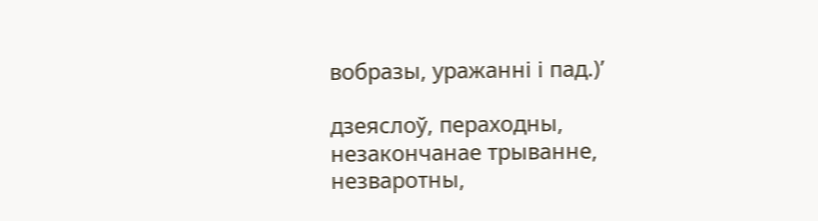вобразы, уражанні і пад.)’

дзеяслоў, пераходны, незакончанае трыванне, незваротны,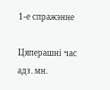1-е спражэнне

Цяперашні час
адз. мн.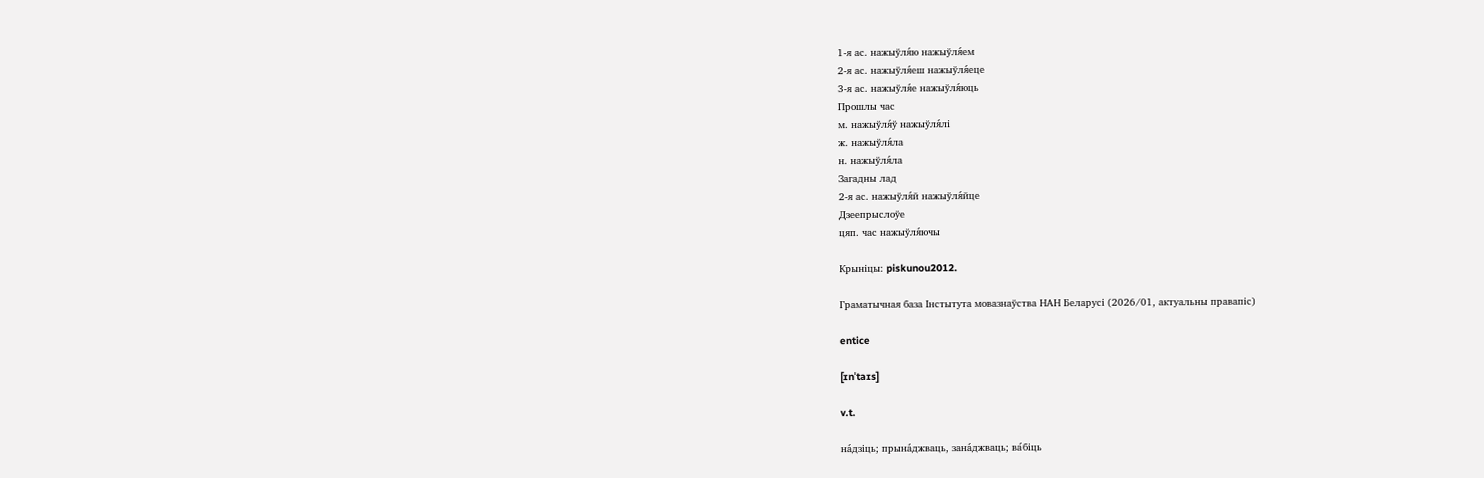1-я ас. нажыўля́ю нажыўля́ем
2-я ас. нажыўля́еш нажыўля́еце
3-я ас. нажыўля́е нажыўля́юць
Прошлы час
м. нажыўля́ў нажыўля́лі
ж. нажыўля́ла
н. нажыўля́ла
Загадны лад
2-я ас. нажыўля́й нажыўля́йце
Дзеепрыслоўе
цяп. час нажыўля́ючы

Крыніцы: piskunou2012.

Граматычная база Інстытута мовазнаўства НАН Беларусі (2026/01, актуальны правапіс)

entice

[ɪnˈtaɪs]

v.t.

на́дзіць; прына́джваць, зана́джваць; ва́біць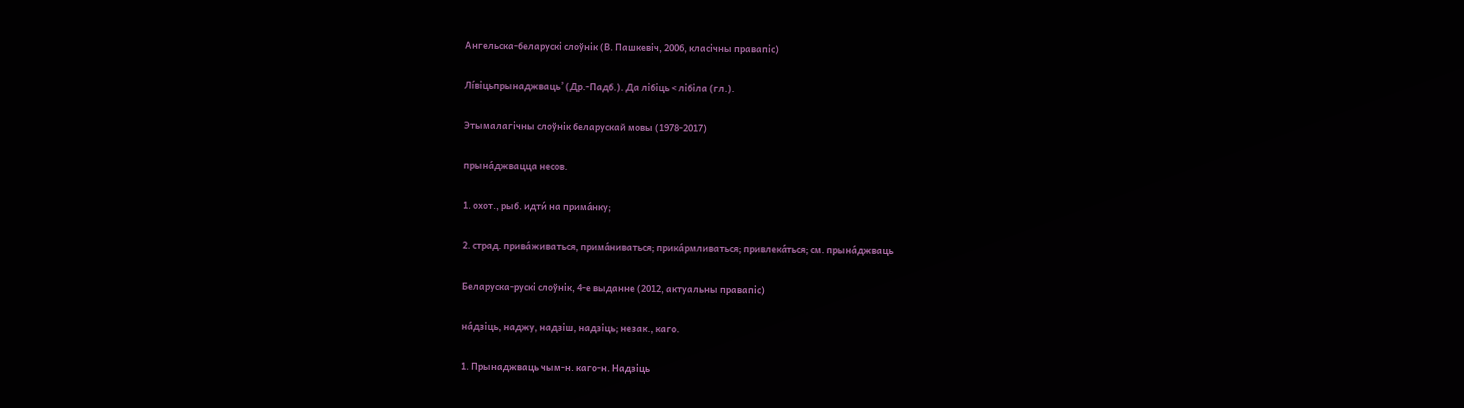Ангельска-беларускі слоўнік (В. Пашкевіч, 2006, класічны правапіс)

Лі́віцьпрынаджваць’ (Др.-Падб.). Да лібіць < лібіла (гл.).

Этымалагічны слоўнік беларускай мовы (1978-2017)

прына́джвацца несов.

1. охот., рыб. идти́ на прима́нку;

2. страд. прива́живаться, прима́ниваться; прика́рмливаться; привлека́ться; см. прына́джваць

Беларуска-рускі слоўнік, 4-е выданне (2012, актуальны правапіс)

на́дзіць, наджу, надзіш, надзіць; незак., каго.

1. Прынаджваць чым‑н. каго‑н. Надзіць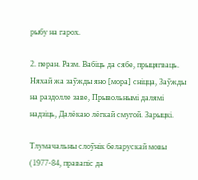рыбу на гарох.

2. перан. Разм. Вабіць да сябе, прыцягваць. Няхай жа заўжды яно [мора] сніцца, Заўжды на раздолле заве, Прывольнымі далямі надзіць, Далёкаю лёгкай смугой. Зарыцкі.

Тлумачальны слоўнік беларускай мовы (1977-84, правапіс да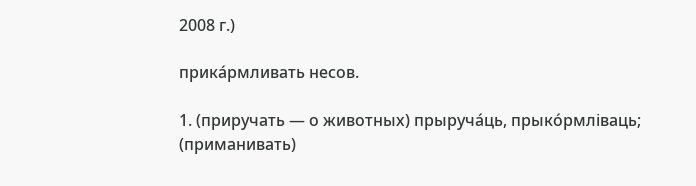2008 г.)

прика́рмливать несов.

1. (приручать — о животных) прыруча́ць, прыко́рмліваць; (приманивать)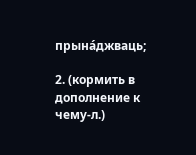прына́джваць;

2. (кормить в дополнение к чему-л.)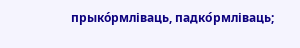прыко́рмліваць, падко́рмліваць;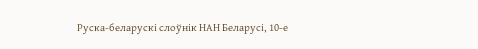Руска-беларускі слоўнік НАН Беларусі, 10-е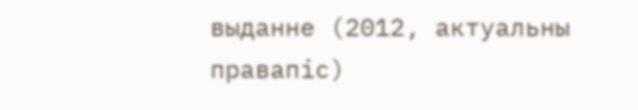выданне (2012, актуальны правапіс)